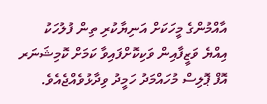އާއްމުންގެ މީހަކަށް އަނިޔާކުރި ތިން ފުލުހަކު އިއްޔެ ވަޒީފާއިން ވަކިކޮށްފައިވާ ކަމަށް ކޮމިޝަނަރ އޮފް ޕޮލިސް މުހައްމަދު ހަމީދު ވިދާޅުވެއްޖެއެވެ.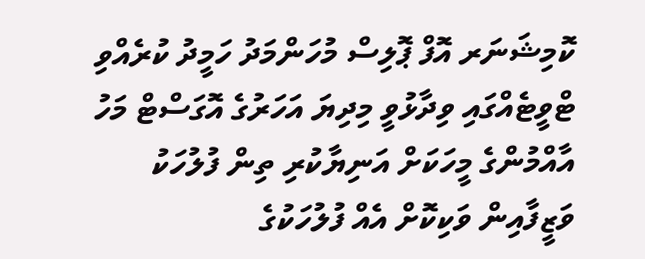ކޮމިޝަނަރ އޮފް ޕޮލިސް މުހަންމަދު ހަމީދު ކުރެއްވި ޓްވީޓެއްގައި ވިދާޅުވީ މިދިޔަ އަހަރުގެ އޮގަސްޓް މަހު އާއްމުންގެ މީހަކަށް އަނިޔާކުރި ތިން ފުލުހަކު ވަޒީފާއިން ވަކިކޮށް އެއް ފުލުހަކުގެ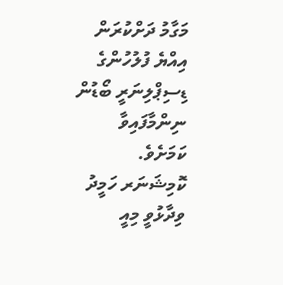މަގާމު ދަށްކުރަން އިއްޔެ ފުލުހުންގެ ޑިސިޕްލިނަރީ ބޯޑުން ނިންމާފައިވާ ކަމަށެވެ. ކޮމިޝަނަރ ހަމީދު ވިދާޅުވީ މިއީ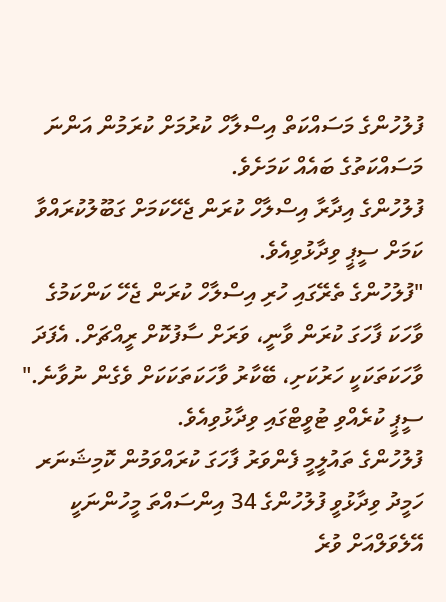ފުލުހުންގެ މަސައްކަތް އިސްލާހް ކުރުމަށް ކުރަމުން އަންނަ މަސައްކަތުގެ ބައެއް ކަމަށެވެ.
ފުލުހުންގެ އިދާރާ އިސްލާހް ކުރަން ޖެހޭކަމަށް ގަބޫލުކުރައްވާ ކަމަށް ސީޕީ ވިދާޅުވިއެވެ.
"ފުލުހުންގެ ތެރޭގައި ހުރި އިސްލާހް ކުރަން ޖެހޭ ކަންކަމުގެ ވާހަކަ ފާހަގަ ކުރަން ވާނީ، ވަރަށް ސާފުކޮށް ރީއްޗަށް. އެފަދަ ވާހަކަތަކަކީ ހަރުކަށި، ބޭކާރު ވާހަކަތަކަކަށް ވެގެން ނުވާނެ." ސީޕީ ކުރެއްވި ޓުވީޓްގައި ވިދާޅުވިއެވެ.
ފުލުހުންގެ ތައުލީމީ ފެންވަރު ފާހަގަ ކުރައްވަމުން ކޮމިޝަނަރ ހަމީދު ވިދާޅުވީ ފުލުހުންގެ 34 އިންސައްތަ މީހުންނަކީ އޭލެވަލްއަށް ވުރެ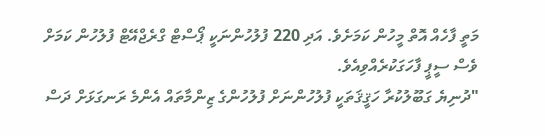މަތީ ފާހެއް އޮތް މީހުން ކަމަށެވެ. އަދި 220 ފުލުހުންނަކީ ޕޯސްޓް ގްރެޖްއޭޓް ފުލުހުން ކަމަށް ވެސް ސީޕީ ފާހަގަކުރެއްވިއެވެ.
"ދުނިޔެ ގަބޫލުކުރާ ހަޤީޤަތަކީ ފުލުހުންނަށް ފުލުހުންގެ ޒިންމާތައް އެންމެ ރަނގަޅަށް ދަސް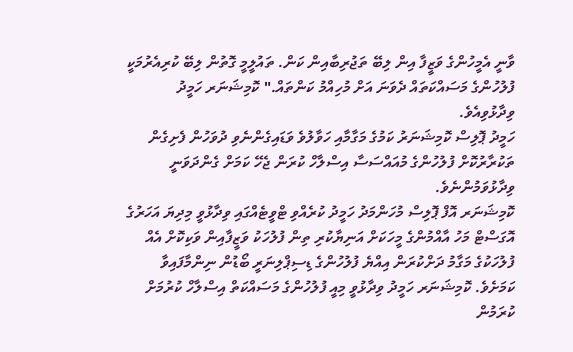ވާނީ އެމީހުންގެ ވަޒީފާ އިން ލިބޭ ތަޖުރިބާއިން ކަން. ތައުލީމީ ގޮތުން ލިބޭ ކުރިއެރުމަކީ ފުލުހުންގެ މަސައްކަތައް ދެވަނަ އަށް މުހިއްމު ކަންތައް." ކޮމިޝަނަރ ހަމީދު ވިދާޅުވިއެވެ.
ހަމީދު ޕޮލިސް ކޮމިޝަނަރު ކަމުގެ މަގާމާއި ހަވާލުވެ ވަޑައިގެންނެވި ދުވަހުން ފެށިގެން ތަކުރާރުކޮށް ފުލުހުންގެ މުއައްސަސާ އިސްލާހް ކުރަން ޖެހޭ ކަމަށް ގެންދަވަނީ ވިދާޅުވަމުންނެވެ.
ކޮމިޝަނަރ އޮފް ޕޮލިސް މުހަންމަދު ހަމީދު ކުރެއްވި ޓްވީޓެއްގައި ވިދާޅުވީ މިދިޔަ އަހަރުގެ އޮގަސްޓް މަހު އާއްމުންގެ މީހަކަށް އަނިޔާކުރި ތިން ފުލުހަކު ވަޒީފާއިން ވަކިކޮށް އެއް ފުލުހަކުގެ މަގާމު ދަށްކުރަން އިއްޔެ ފުލުހުންގެ ޑިސިޕްލިނަރީ ބޯޑުން ނިންމާފައިވާ ކަމަށެވެ. ކޮމިޝަނަރ ހަމީދު ވިދާޅުވީ މިއީ ފުލުހުންގެ މަސައްކަތް އިސްލާހް ކުރުމަށް ކުރަމުން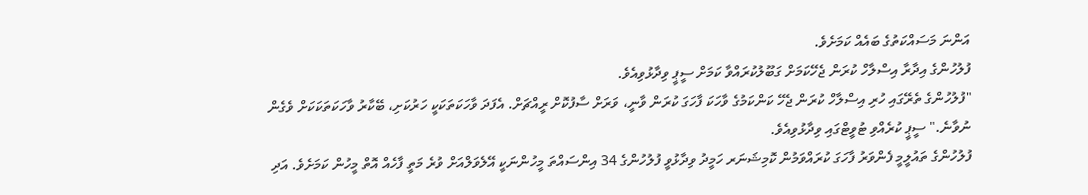އަންނަ މަސައްކަތުގެ ބައެއް ކަމަށެވެ.
ފުލުހުންގެ އިދާރާ އިސްލާހް ކުރަން ޖެހޭކަމަށް ގަބޫލުކުރައްވާ ކަމަށް ސީޕީ ވިދާޅުވިއެވެ.
"ފުލުހުންގެ ތެރޭގައި ހުރި އިސްލާހް ކުރަން ޖެހޭ ކަންކަމުގެ ވާހަކަ ފާހަގަ ކުރަން ވާނީ، ވަރަށް ސާފުކޮށް ރީއްޗަށް. އެފަދަ ވާހަކަތަކަކީ ހަރުކަށި، ބޭކާރު ވާހަކަތަކަކަށް ވެގެން ނުވާނެ." ސީޕީ ކުރެއްވި ޓުވީޓްގައި ވިދާޅުވިއެވެ.
ފުލުހުންގެ ތައުލީމީ ފެންވަރު ފާހަގަ ކުރައްވަމުން ކޮމިޝަނަރ ހަމީދު ވިދާޅުވީ ފުލުހުންގެ 34 އިންސައްތަ މީހުންނަކީ އޭލެވަލްއަށް ވުރެ މަތީ ފާހެއް އޮތް މީހުން ކަމަށެވެ. އަދި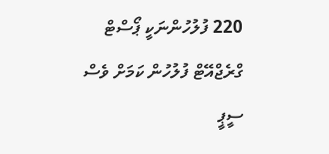220 ފުލުހުންނަކީ ޕޯސްޓް ގްރެޖްއޭޓް ފުލުހުން ކަމަށް ވެސް ސީޕީ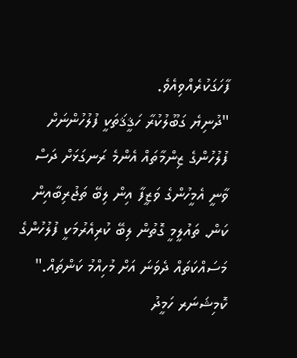ފާހަގަކުރެއްވިއެވެ.
"ދުނިޔެ ގަބޫލުކުރާ ހަޤީޤަތަކީ ފުލުހުންނަށް ފުލުހުންގެ ޒިންމާތައް އެންމެ ރަނގަޅަށް ދަސް ވާނީ އެމީހުންގެ ވަޒީފާ އިން ލިބޭ ތަޖުރިބާއިން ކަން. ތައުލީމީ ގޮތުން ލިބޭ ކުރިއެރުމަކީ ފުލުހުންގެ މަސައްކަތައް ދެވަނަ އަށް މުހިއްމު ކަންތައް." ކޮމިޝަނަރ ހަމީދު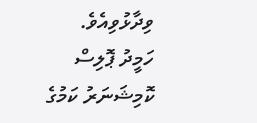ވިދާޅުވިއެވެ.
ހަމީދު ޕޮލިސް ކޮމިޝަނަރު ކަމުގެ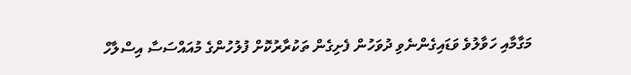މަގާމާއި ހަވާލުވެ ވަޑައިގެންނެވި ދުވަހުން ފެށިގެން ތަކުރާރުކޮށް ފުލުހުންގެ މުއައްސަސާ އިސްލާހް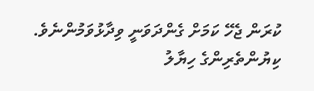ކުރަން ޖެހޭ ކަމަށް ގެންދަވަނީ ވިދާޅުވަމުންނެވެ.
ކިޔުންތެރިންގެ ހިޔާލު